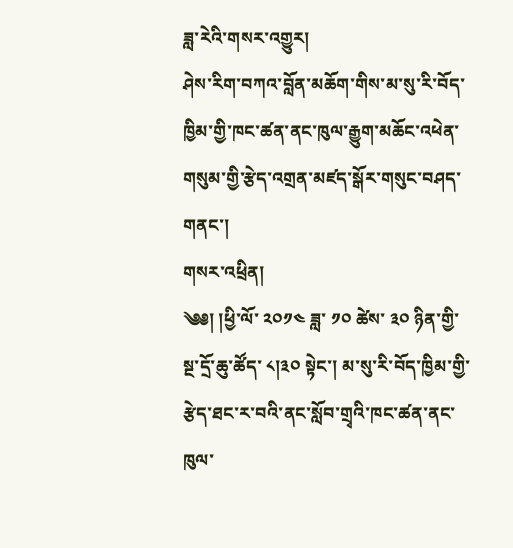ཟླ་རེའི་གསར་འགྱུར།
ཤེས་རིག་བཀའ་བློན་མཆོག་གིས་མ་སུ་རི་བོད་ཁྱིམ་གྱི་ཁང་ཚན་ནང་ཁུལ་རྒྱུག་མཆོང་འཕེན་གསུམ་གྱི་རྩེད་འགྲན་མཛད་སྒོར་གསུང་བཤད་གནང་།
གསར་འཕྲིན།
༄༅། །ཕྱི་ལོ་ ༢༠༡༤ ཟླ་ ༡༠ ཚེས་ ༣༠ ཉིན་གྱི་སྔ་དྲོ་ཆུ་ཚོད་ ༨།༣༠ སྟེང་། མ་སུ་རི་བོད་ཁྱིམ་གྱི་རྩེད་ཐང་ར་བའི་ནང་སློབ་གྲྭའི་ཁང་ཚན་ནང་ཁུལ་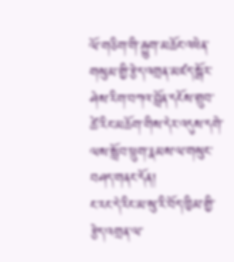ལོ་གཅིག་གི་རྒྱུག་མཆོང་འཕེན་གསུམ་གྱི་རྩེད་འགྲན་མཛད་སྒོར་ཤེས་རིག་བཀའ་བློན་དངོས་གྲུབ་ཚེ་རིང་མཆོག་གིས་དེར་འདུས་དགེ་ལས་སློབ་ཕྲུག་རྣམས་ལ་གསུང་བཤད་གནང་དོན།
ང་རང་དེ་རིང་མ་སུ་རི་བོད་ཁྱིམ་གྱི་རྩེད་འགྲན་ལ་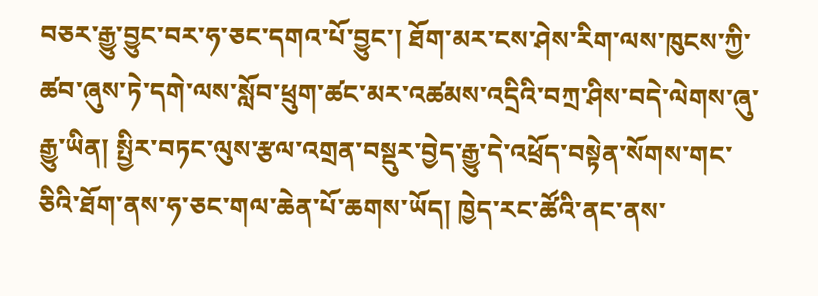བཅར་རྒྱུ་བྱུང་བར་ཧ་ཅང་དགའ་པོ་བྱུང་། ཐོག་མར་ངས་ཤེས་རིག་ལས་ཁུངས་ཀྱི་ཚབ་ཞུས་ཏེ་དགེ་ལས་སློབ་ཕྲུག་ཚང་མར་འཚམས་འདྲིའི་བཀྲ་ཤིས་བདེ་ལེགས་ཞུ་རྒྱུ་ཡིན། སྤྱིར་བཏང་ལུས་རྩལ་འགྲན་བསྡུར་བྱེད་རྒྱུ་དེ་འཕྲོད་བསྟེན་སོགས་གང་ཅིའི་ཐོག་ནས་ཧ་ཅང་གལ་ཆེན་པོ་ཆགས་ཡོད། ཁྱེད་རང་ཚོའི་ནང་ནས་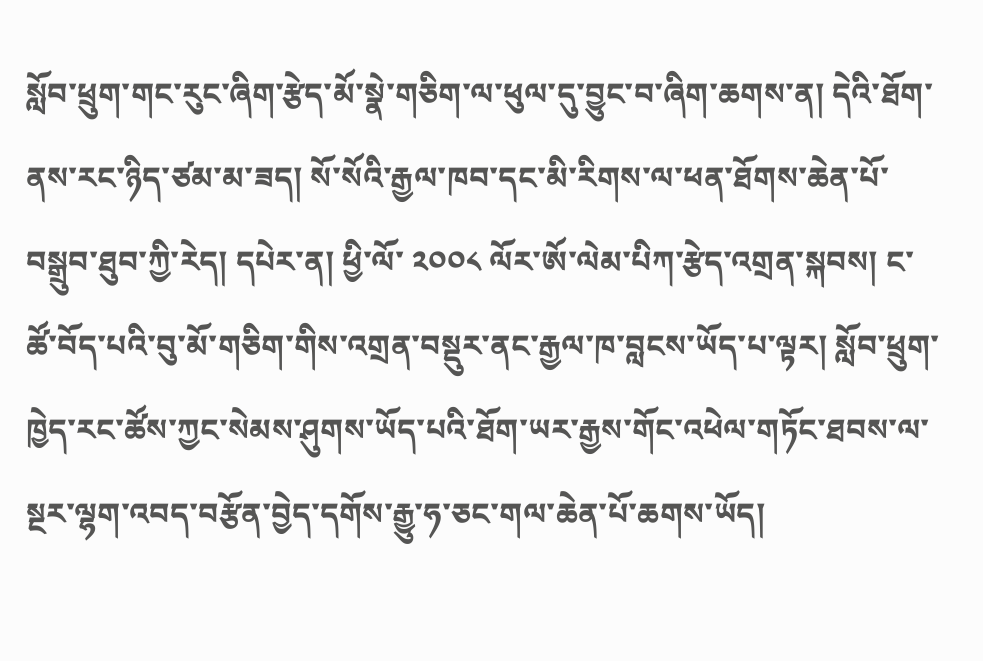སློབ་ཕྲུག་གང་རུང་ཞིག་རྩེད་མོ་སྣེ་གཅིག་ལ་ཕུལ་དུ་བྱུང་བ་ཞིག་ཆགས་ན། དེའི་ཐོག་ནས་རང་ཉིད་ཙམ་མ་ཟད། སོ་སོའི་རྒྱལ་ཁབ་དང་མི་རིགས་ལ་ཕན་ཐོགས་ཆེན་པོ་བསྒྲུབ་ཐུབ་ཀྱི་རེད། དཔེར་ན། ཕྱི་ལོ་ ༢༠༠༨ ལོར་ཨོ་ལེམ་པིཀ་རྩེད་འགྲན་སྐབས། ང་ཚོ་བོད་པའི་བུ་མོ་གཅིག་གིས་འགྲན་བསྡུར་ནང་རྒྱལ་ཁ་བླངས་ཡོད་པ་ལྟར། སློབ་ཕྲུག་ཁྱེད་རང་ཚོས་ཀྱང་སེམས་ཤུགས་ཡོད་པའི་ཐོག་ཡར་རྒྱས་གོང་འཕེལ་གཏོང་ཐབས་ལ་སྔར་ལྷག་འབད་བརྩོན་བྱེད་དགོས་རྒྱུ་ཧ་ཅང་གལ་ཆེན་པོ་ཆགས་ཡོད།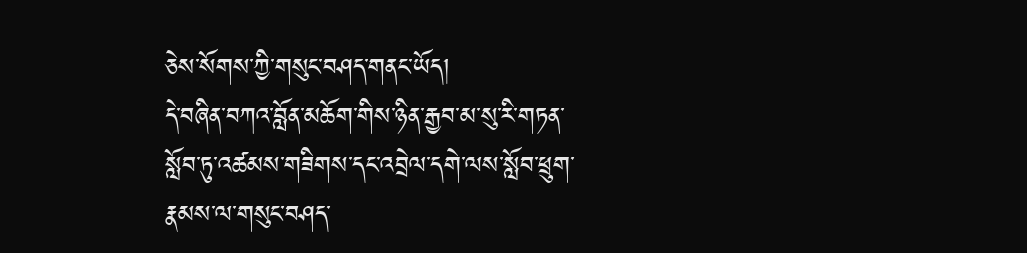ཅེས་སོགས་ཀྱི་གསུང་བཤད་གནང་ཡོད།
དེ་བཞིན་བཀའ་བློན་མཆོག་གིས་ཉིན་རྒྱབ་མ་སུ་རི་གཏན་སློབ་ཏུ་འཚམས་གཟིགས་དང་འབྲེལ་དགེ་ལས་སློབ་ཕྲུག་རྣམས་ལ་གསུང་བཤད་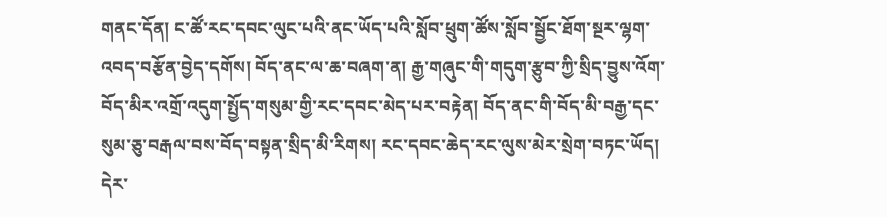གནང་དོན། ང་ཚོ་རང་དབང་ལུང་པའི་ནང་ཡོད་པའི་སློབ་ཕྲུག་ཚོས་སློབ་སྦྱོང་ཐོག་སྔར་ལྷག་འབད་བརྩོན་བྱེད་དགོས། བོད་ནང་ལ་ཆ་བཞག་ན། རྒྱ་གཞུང་གི་གདུག་རྩུབ་ཀྱི་སྲིད་བྱུས་འོག་བོད་མིར་འགྲོ་འདུག་སྤྱོད་གསུམ་གྱི་རང་དབང་མེད་པར་བརྟེན། བོད་ནང་གི་བོད་མི་བརྒྱ་དང་སུམ་ཅུ་བརྒལ་བས་བོད་བསྟན་སྲིད་མི་རིགས། རང་དབང་ཆེད་རང་ལུས་མེར་སྲེག་བཏང་ཡོད། དེར་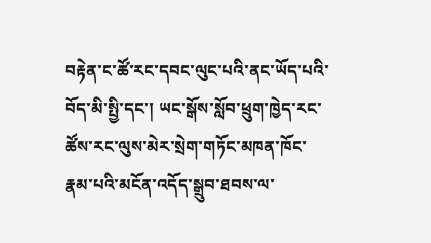བརྟེན་ང་ཚོ་རང་དབང་ལུང་པའི་ནང་ཡོད་པའི་བོད་མི་སྤྱི་དང་། ཡང་སྒོས་སློབ་ཕྲུག་ཁྱེད་རང་ཚོས་རང་ལུས་མེར་སྲེག་གཏོང་མཁན་ཁོང་རྣམ་པའི་མངོན་འདོད་སྒྲུབ་ཐབས་ལ་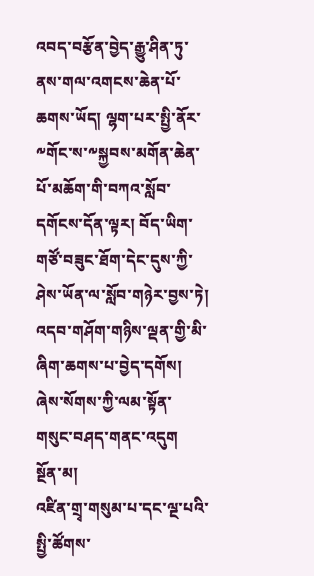འབད་བརྩོན་བྱེད་རྒྱུ་ཤིན་ཏུ་ནས་གལ་འགངས་ཆེན་པོ་ཆགས་ཡོད། ལྷག་པར་སྤྱི་ནོར་༸གོང་ས་༸སྐྱབས་མགོན་ཆེན་པོ་མཆོག་གི་བཀའ་སློབ་དགོངས་དོན་ལྟར། བོད་ཡིག་གཙོ་བཟུང་ཐོག་དེང་དུས་ཀྱི་ཤེས་ཡོན་ལ་སློབ་གཉེར་བྱས་ཏེ། འདབ་གཤོག་གཉིས་ལྡན་གྱི་མི་ཞིག་ཆགས་པ་བྱེད་དགོས། ཞེས་སོགས་ཀྱི་ལམ་སྟོན་གསུང་བཤད་གནང་འདུག
སྔོན་མ།
འཛིན་གྲྭ་གསུམ་པ་དང་ལྔ་པའི་སྤྱི་ཚོགས་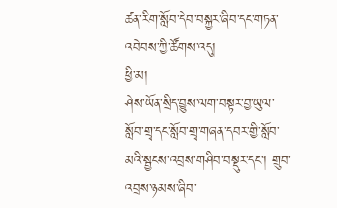ཚན་རིག་སློབ་དེབ་བསྐྱར་ཞིབ་དང་གཏན་འབེབས་ཀྱི་ཚོགས་འདུ།
ཕྱི་མ།
ཤེས་ཡོན་སྲིད་བྱུས་ལག་བསྟར་བྱ་ཡུལ་སློབ་གྲྭ་དང་སློབ་གྲྭ་གཞན་དབར་གྱི་སློབ་མའི་སྦྱངས་འབྲས་གཤིབ་བསྡུར་དང་། གྲུབ་འབྲས་ཉམས་ཞིབ་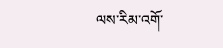ལས་རིམ་འགོ་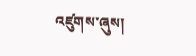འཛུགས་ཞུས།